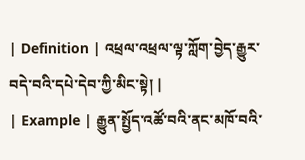| Definition | འཕྲལ་འཕྲལ་ལྟ་ཀློག་བྱེད་རྒྱུར་བདེ་བའི་དཔེ་དེབ་ཀྱི་མིང་སྟེ། |
| Example | རྒྱུན་སྤྱོད་འཚོ་བའི་ནང་མཁོ་བའི་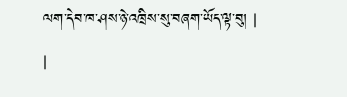ལག་དེབ་ཁ་ཤས་ཉེ་འཁྲིས་སུ་བཞག་ཡོད་ལྟ་བུ། |
|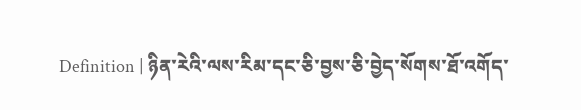Definition | ཉིན་རེའི་ལས་རིམ་དང་ཅི་བྱས་ཅི་བྱེད་སོགས་ཐོ་འགོད་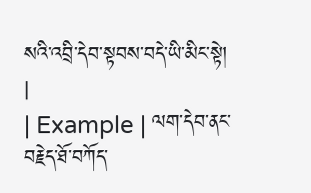སའི་འབྲི་དེབ་སྟབས་བདེ་ཡི་མིང་སྟེ། |
| Example | ལག་དེབ་ནང་བརྗེད་ཐོ་བཀོད་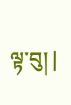ལྟ་བུ། |